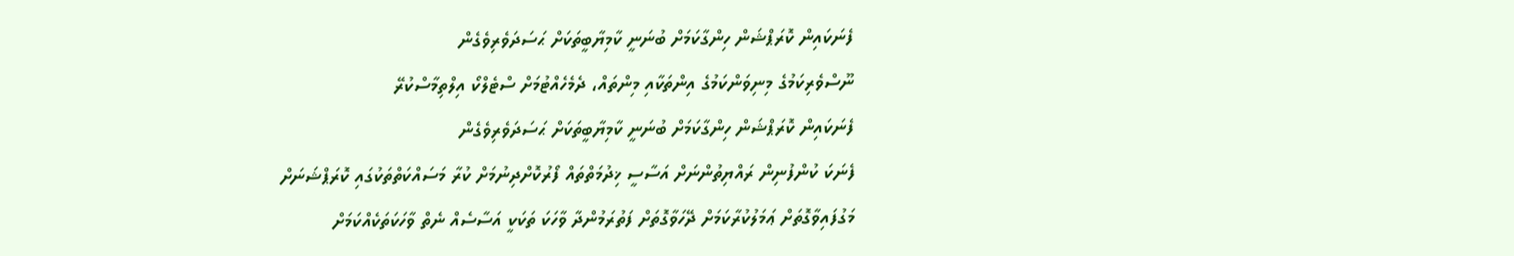ފެނަކައިން ކޮރަޕްޝަން ހިންގާކަމަށް ބުނަނީ ކާމިޔާބީތަކަށް ޙަސަދަވެރިވެގެން
ނޫސްވެރިކަމުގެ މިނިވަންކަމުގެ އިންތަކާއި މިންތައް، ދެމެހެއްޓުމަށް ސްޓެލްކޯ އިލްތިމާސްކުރޭ
ފެނަކައިން ކޮރަޕްޝަން ހިންގާކަމަށް ބުނަނީ ކާމިޔާބީތަކަށް ޙަސަދަވެރިވެގެން
ފެނަކަ ކުންފުނިން ރައްޔިތުންނަށް އަސާސީ ޚިދުމަތްތައް ފޯރުކޮށްދިނުމަށް ކުރާ މަސައްކަތްތަކުގައި ކޮރަޕްޝަނަށް މަގުފައިވާގޮތަށް ޢަމަލުކުރާކަމަށް ދޭހަވާގޮތަށް ފަތުރަމުންދާ ވާހަކަ ތަކަކީ އަސާސެއް ނެތް ވާހަކަތަކެއްކަމަށް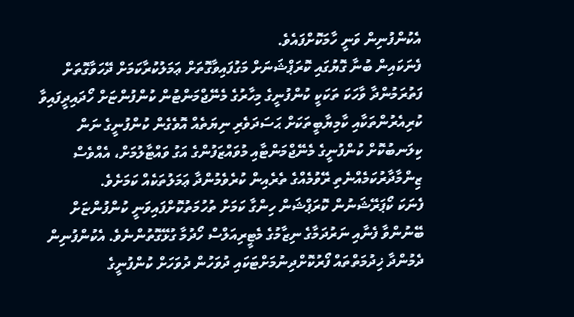އެކުންފުނިން ވަނީ ހާމަކޮށްފައެވެ.
ފެނަކައިން ބުނާ ގޮޔުގައި ކޮރަޕްޝަނަށް މަގުފައިވާގޮތަށް ޢަމަލުކުރާކަމަށް ދޭހަވާގޮތަށް ފަތުރަމުންދާ ވާހަކަ ތަކަކީ ކުންފުނީގެ މިހާރުގެ މެނޭޖްމަންޓުން ކުންފުންޏަށް ހޯދައިދީފައިވާ ކުރިއެރުންތަކާއި ކާމިޔާބީތަކަށް ޙަސަދަވެރި ނިޔަތެއް އޮވެގެން ކުންފުނީގެ ނަން ކިލަނބުކޮށް ކުންފުނީގެ މެނޭޖްމަންޓާއި މުވައްޒަފުންގެ އަގު ވައްޓާލުމަށް، އެއްވެސް ޒިންމާދާރުކަމެއްނެތި ރޭވުމެއްގެ ތެރެއިން ކުރެވެމުންދާ ޢަމަލުތަކެއް ކަމަށެވެ.
ފެނަކަ ކޯޕަރޭޝަނުން ކޮރަޕްޝަން ހިންގާ ކަމަށް ތުހުމަތުކޮށްފައިވަނީ ކުންފުންޏަށް ބޭނުންވާ ފެނާއި ނަރުދަމާގެ ނިޒާމުގެ މެޓީރިއަލްސް ހޯދުމާ ގުޅޭގޮތުންނެވެ. އެކުންފުނިން ދެމުންދާ ޚިދުމަތްތައް ފޯރުކޮށްދިނުމަށްޓަކައި ދުވަހުން ދުވަހަށް ކުންފުނީގެ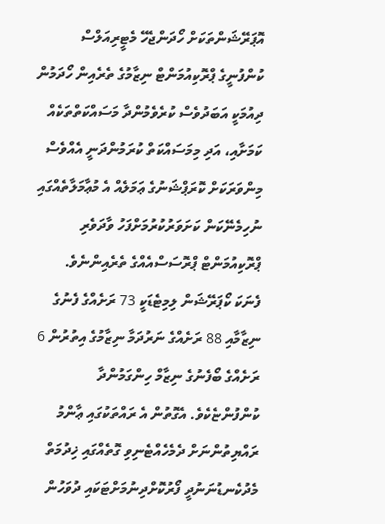އޮޕަރޭޝަންތަކަށް ހޯދަންޖެހޭ މެޓީރިއަލްސް ކުންފުނީގެ ޕްރޮކިއުމަންޓް ނިޒާމުގެ ތެރެއިން ހޯދަމުން ދިއުމަކީ އަބަދުވެސް ކުރެވެމުންދާ މަސައްކަތްތަކެއް ކަމަށާއި، އަދި މިމަސައްކަތް ކުރަމުންދަނީ އެއްވެސް މިންވަރަކަށް ކޮރަޕްޝަނުގެ ޢަމަލެއް އެ މުޢާމަލާތެއްގައި ނުހިމެނޭކަން ކަށަވަރުކުރުމަށްފަހު ވާދަވެރި ޕްރޮކިއުމަންޓް ޕްރޮސަސްއެއްގެ ތެރެއިންނެވެ.
ފެނަކަ ކޯޕަރޭޝަން ލިމިޓެޑަކީ 73 ރަށެއްގެ ފެނުގެ ނިޒާމާއި 88 ރަށެއްގެ ނަރުދަމާ ނިޒާމުގެ އިތުރުން 6 ރަށެއްގެ ބޯފެނުގެ ނިޒާމް ހިންގަމުންދާ ކުންފުންޏެކެވެ. އެގޮތުން އެ ރައްތަކުގައި ޢާންމު ރައްޔިތުންނަށް ދެމެހެއްޓެނިވި ގޮތެއްގައި ޚިދުމަތް މެދުކެނޑުނަނުދީ ފޯރުކޮށްދިނުމަށްޓަކައި ދުވަހުން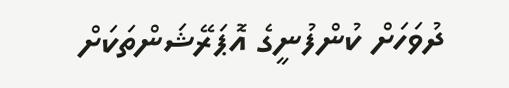ދުވަހަށް ކުންފުނީގެ އޮޕަރޭޝަންތަކަށް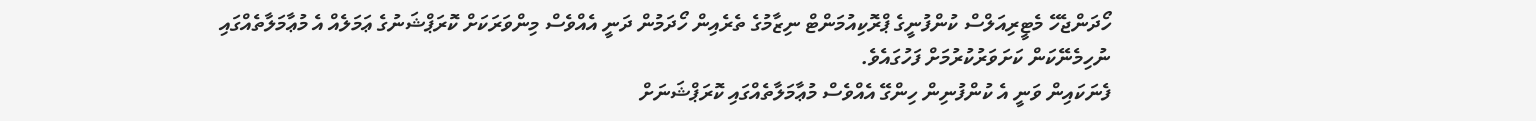ހޯދަންޖެހޭ މެޓީރިއަލްސް ކުންފުނީގެ ޕްރޮކިއުމަންޓް ނިޒާމުގެ ތެރެއިން ހޯދަމުން ދަނީ އެއްވެސް މިންވަރަކަށް ކޮރަޕްޝަނުގެ ޢަމަލެއް އެ މުޢާމަލާތެއްގައި ނުހިމެނޭކަން ކަށަވަރުކުރުމަށް ފަހުގައެވެ.
ފެނަކައިން ވަނީ އެ ކުންފުނިން ހިންގޭ އެއްވެސް މުޢާމަލާތެއްގައި ކޮރަޕްޝަނަށް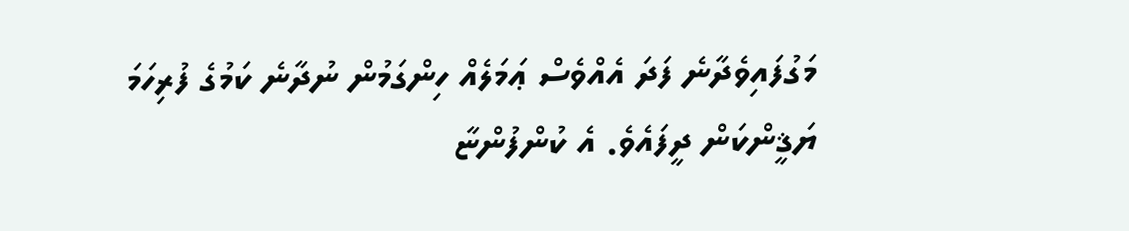މަގުފައިވެދާނެ ފަދަ އެއްވެސް ޢަމަލެއް ހިންގަމުން ނުދާނެ ކަމުގެ ފުރިހަމަ ޔަޤީންކަން ދީފައެވެ. އެ ކުންފުންޏާ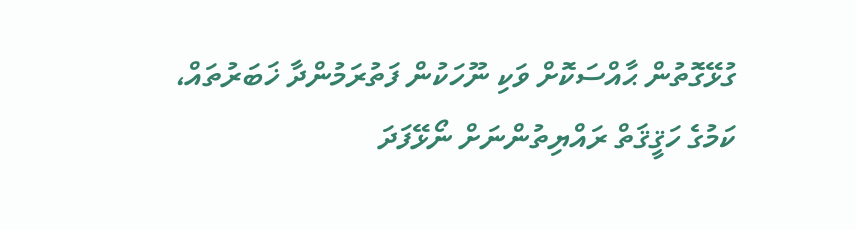ގުޅޭގޮތުން ޙާއްސަކޮށް ވަކި ނޫހަކުން ފަތުރަމުންދާ ޚަބަރުތައް، ކަމުގެ ހަޤީޤަތް ރައްޔިތުންނަށް ނޯޅޭފަދަ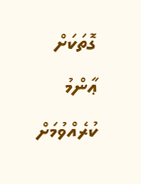ގޮތަކަށް ޢާންމު ކުރެއްވުމަށް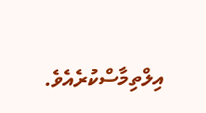އިލްތިމާސްކުރެއެވެ.